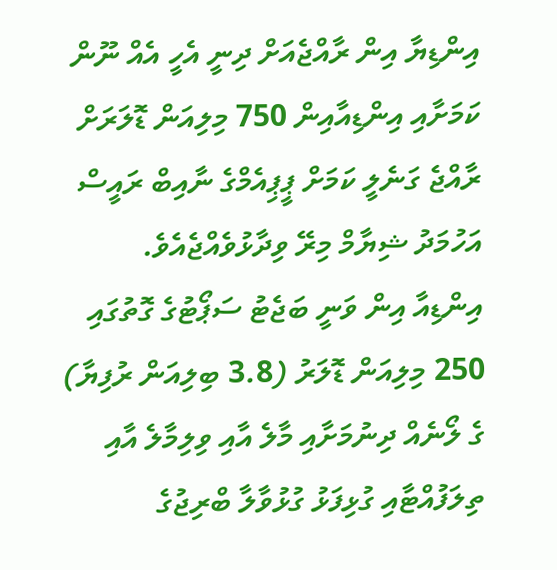އިންޑިޔާ އިން ރާއްޖެއަށް ދިނީ އެހީ އެއް ނޫން ކަމަށާއި އިންޑިއާއިން 750 މިލިއަން ޑޮލަރަށް ރާއްޖެ ގަނެލީ ކަމަށް ޕީޕިއެމްގެ ނާއިބް ރައީސް އަހުމަދު ޝިޔާމް މިރޭ ވިދާޅުވެއްޖެއެވެ.
އިންޑިއާ އިން ވަނީ ބަޖެޓު ސަޕޯޓުގެ ގޮތުގައި 250 މިލިއަން ޑޮލަރު (3.8 ބިލިއަން ރުފިޔާ) ގެ ލޯނެއް ދިނުމަށާއި މާލެ އާއި ވިލިމާލެ އާއި ތިލަފުއްޓާއި ގުޅިފަޅު ގުޅުވާލާ ބްރިޖުގެ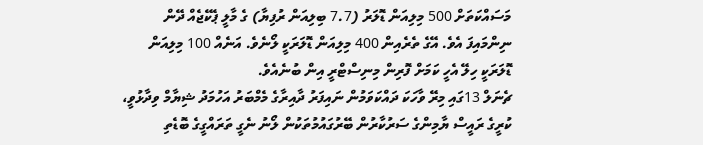މަސައްކަތަށް 500 މިލިއަން ޑޮލަރު (7.7 ބިލިއަން ރުފިޔާ) ގެ މާލީ ޕެކޭޖެއް ދޭން ނިންމައިފަ އެވެ. އޭގެ ތެރެއިން 400 މިލިއަން ޑޮލަރަކީ ލޯނެވެ. އަނެއް 100 މިލިއަން ޑޮލަރަކީ ހިލޭ އެހީ ކަމަށް ފޮރިން މިނިސްޓްރީ އިން ބުނެއެވެ.
ޗެނަލް 13ގައި މިރޭ ވާހަކަ ދައްކަވަމުން ނައިފަރު ދާއިރާގެ މެމްބަރު އަހުމަދު ޝިޔާމް ވިދާޅުވީ، ކުރީގެ ރައީސް ޔާމިންގެ ސަރުކާރުން ބޭރުގައުމުތަކުން ލޯނު ނެގީ ތަރައްގީގެ ބޮޑެތި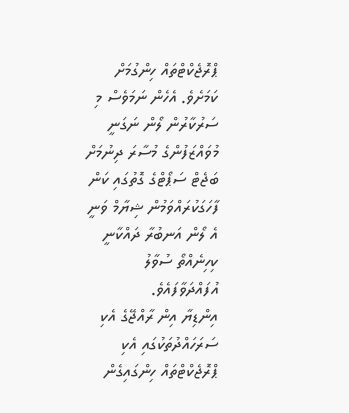ޕްރޮޖެކްޓްތައް ހިންގުމަށް ކަމަށެވެ. އެހެން ނަމަވެސް މި ސަރުކާރުން ލޯން ނަގަނީ މުވައްޒަފުންގެ މުސާރަ ދިނުމަށް ބަޖެޓް ސަޕޯޓްގެ ގޮތުގައި ކަން ފާހަގަކުރައްވަމުން ޝިޔާމް ވަނީ އެ ލޯން އަނބުރާ ދައްކާނީ ކިހިނެއްތޯ ސުވާލު އުފައްދަވާފައެވެ.
އިންޑިޔާ އިން ރާއްޖޭގެ އެކި ސަރަހައްދުތަކުގައި އެކި ޕްރޮޖެކްޓްތައް ހިންގައިގެން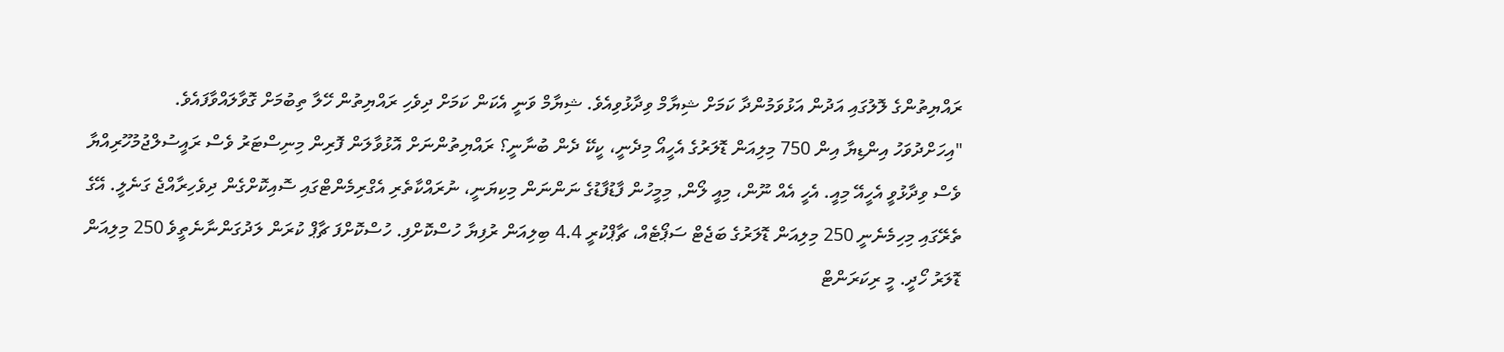ރައްޔިތުންގެ ލޮލުގައި އަދުން އަޅުވަމުންދާ ކަމަށް ޝިޔާމް ވިދާޅުވިއެވެ. ޝިޔާމް ވަނީ އެކަން ކަމަށް ދިވެހި ރައްޔިތުން ހޭލާ ތިބުމަށް ގޮވާލައްވާފައެވެ.
"އިހަށްދުވަހު އިންޑިޔާ އިން 750 މިލިއަން ޑޮލަރުގެ އެހީއޯ މިދެނީ، ކީކޭ ދެން ބުނާނީ؟ ރައްޔިތުންނަށް އޮޅުވާލަން ފޮރިން މިނިސްޓަރު ވެސް ރައީސުލްޖުމުހޫރިއްޔާ ވެސް ވިދާޅުވީ އެހީއޭ މިއީ. އެހީ އެއް ނޫން، މިއީ ލޯން, މިމީހުން ފާޑުފާޑުގެ ނަންނަން މިކިޔަނީ، ނުރައްކާތެރި އެގްރިމެންޓްގައި ސޮއިކޮށްގެން ދިވެހިރާއްޖެ ގަނެލީ. އޭގެ ތެރޭގައި މިހިމެނެނީ 250 މިލިއަން ޑޮލަރުގެ ބަޖެޓް ސަޕޯޓެއް، ޗާޕްކުރީ 4.4 ބިލިއަން ރުފިޔާ ހުސްކޮށްފި. ހުސްކޮށްފަ ޗާޕް ކުރަން ލަދުގަންނާނެތީވެ 250 މިލިއަން ޑޮލަރު ހޯދީ. މީ ރިކަރަންޓް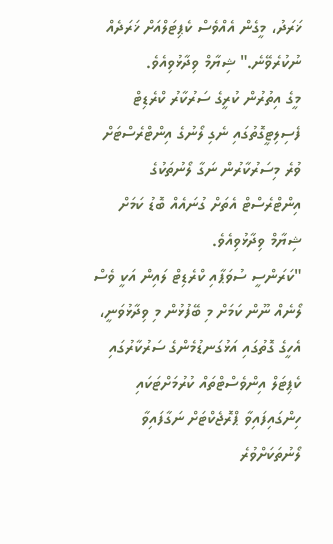ޚަރަދު، މީގެން އެއްވެސް ކެޕިޓަލްއަށް ޚަރަދެއް ނުކުރެވޭނެ." ޝިޔާމް ވިދާޅުވިއެވެ.
މީގެ އިތުރުން ކުރީގެ ސަރުކާރު ކްރެޑިޓް ފެސިލިޓީގޮތުގައި ނެގި ލޯނުގެ އިންޓްރެސްޓަށް ވުރެ މިސަރުކާރުން ނަގާ ލޯނުތަކުގެ އިންޓްރެސްޓް އެތަށް ގުނައެއް ބޮޑު ކަމަށް ޝިޔާމް ވިދާޅުވިއެވެ.
"ކަރަންސީ ސުވަޕާއި ކްރެޑިޓް ލައިން އަކީ ވެސް ލޯނެއް ނޫން ކަމަށް މި ބޭފުޅުން މި ވިދާޅުވަނީ، އެހީގެ ގޮތުގައި އަޅުގަނޑުމެންގެ ސަރުކާރުގައި ކެޕިޓަލް އިންވެސްޓްތައް ކުރުމަށްޓަކައި ހިންގައިފައިވާ ޕްރޮޖެކްޓަށް ނަގާފައިވާ ލޯނުތަކަށްވުރެ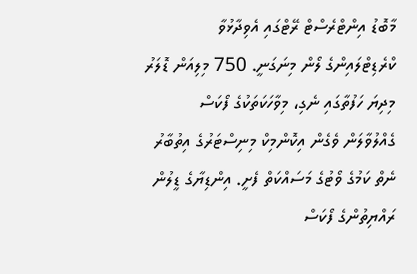މާބޮޑު އިންޓްރެސްޓް ރޭޓްގައި އެވިދާޅުވާ ކްރެޑިޓްލައިންގެ ލޯން މިނަގަނީ. 750 މިލިއަން ޑޮލަރު މިދިޔަ ހަފުތާގައި ނެގި، މިވާހަކަތަކުގެ ފޯކަސް ގެއްލުވާލަން ވެގެން އިކޮންމިކް މިނިސްޓަރުގެ އިތުބާރު ނެތް ކަމުގެ ވޯޓުގެ މަސައްކަތް ފެށީ. އިންޑިޔާގެ ޑީލުން ރައްޔިތުންގެ ފޯކަސް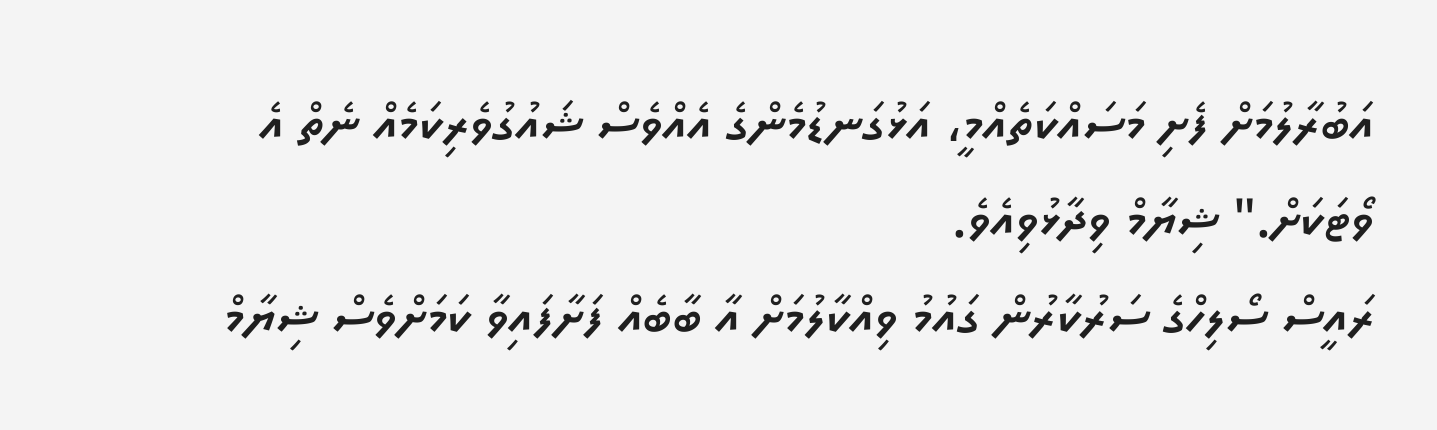އަބުރާލުމަށް ފެށި މަސައްކަތެއްމީ، އަޅުގަނޑުމެންގެ އެއްވެސް ޝައުގުވެރިކަމެއް ނެތް އެ ވޯޓަކަށް." ޝިޔާމް ވިދާޅުވިއެވެ.
ރައީސް ސޯލިހްގެ ސަރުކާރުން ގައުމު ވިއްކާލުމަށް އާ ބާބެއް ފަށާފައިވާ ކަމަށްވެސް ޝިޔާމް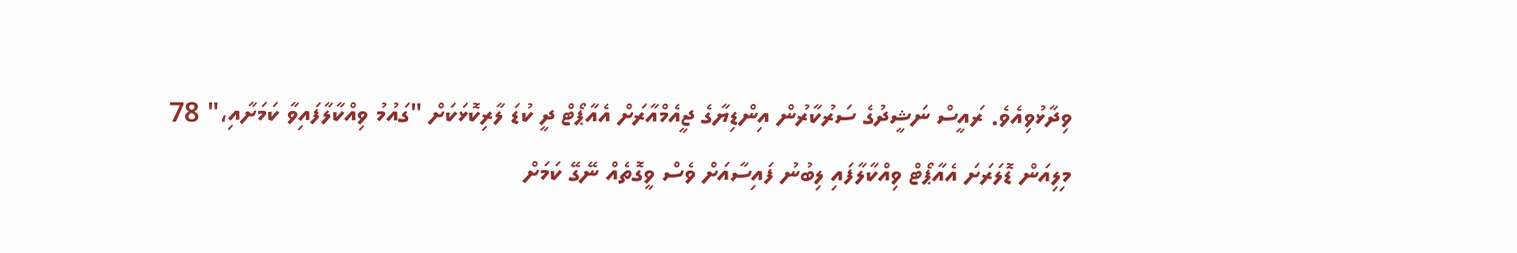ވިދާޅުވިއެވެ. ރައީސް ނަޝީދުގެ ސަރުކާރުން އިންޑިޔާގެ ޖީއެމްއާރަށް އެއާޕޯޓް ދީ ކުޑަ ލާރިކޮޅަކަށް "ގައުމު ވިއްކާލާފައިވާ ކަމަށާއި،" 78 މިލިއަން ޑޮލަރަށަ އެއާޕޯޓް ވިއްކާލާފައި ލިބުނު ފައިސާއަށް ވެސް ވީގޮތެއް ނޭގޭ ކަމަށް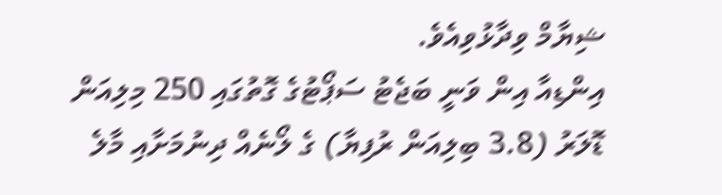ޝިޔާމް ވިދާޅުވިއެވެ.
އިންޑިއާ އިން ވަނީ ބަޖެޓު ސަޕޯޓުގެ ގޮތުގައި 250 މިލިއަން ޑޮލަރު (3.8 ބިލިއަން ރުފިޔާ) ގެ ލޯނެއް ދިނުމަށާއި މާލެ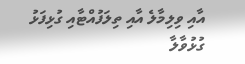އާއި ވިލިމާލެ އާއި ތިލަފުއްޓާއި ގުޅިފަޅު ގުޅުވާލާ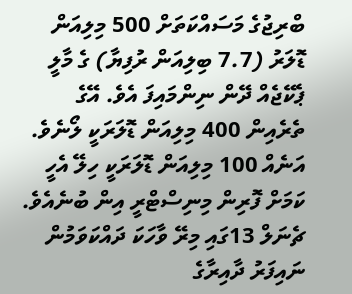ބްރިޖުގެ މަސައްކަތަށް 500 މިލިއަން ޑޮލަރު (7.7 ބިލިއަން ރުފިޔާ) ގެ މާލީ ޕެކޭޖެއް ދޭން ނިންމައިފަ އެވެ. އޭގެ ތެރެއިން 400 މިލިއަން ޑޮލަރަކީ ލޯނެވެ. އަނެއް 100 މިލިއަން ޑޮލަރަކީ ހިލޭ އެހީ ކަމަށް ފޮރިން މިނިސްޓްރީ އިން ބުނެއެވެ.
ޗެނަލް 13ގައި މިރޭ ވާހަކަ ދައްކަވަމުން ނައިފަރު ދާއިރާގެ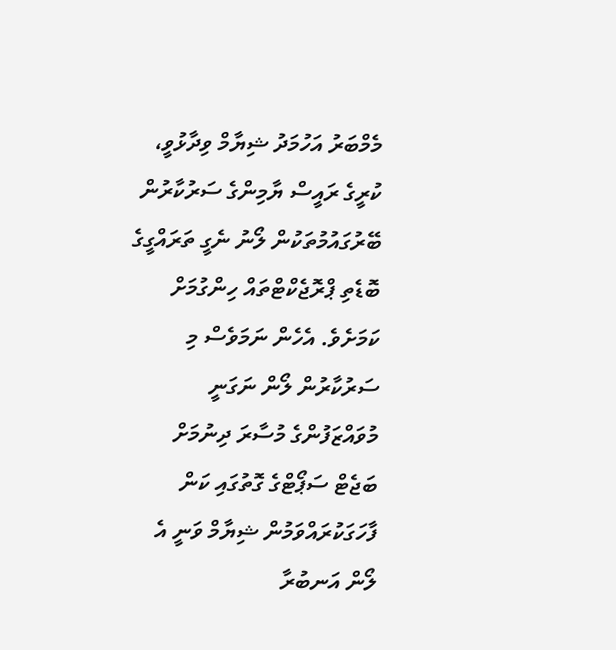މެމްބަރު އަހުމަދު ޝިޔާމް ވިދާޅުވީ، ކުރީގެ ރައީސް ޔާމިންގެ ސަރުކާރުން ބޭރުގައުމުތަކުން ލޯނު ނެގީ ތަރައްގީގެ ބޮޑެތި ޕްރޮޖެކްޓްތައް ހިންގުމަށް ކަމަށެވެ. އެހެން ނަމަވެސް މި ސަރުކާރުން ލޯން ނަގަނީ މުވައްޒަފުންގެ މުސާރަ ދިނުމަށް ބަޖެޓް ސަޕޯޓްގެ ގޮތުގައި ކަން ފާހަގަކުރައްވަމުން ޝިޔާމް ވަނީ އެ ލޯން އަނބުރާ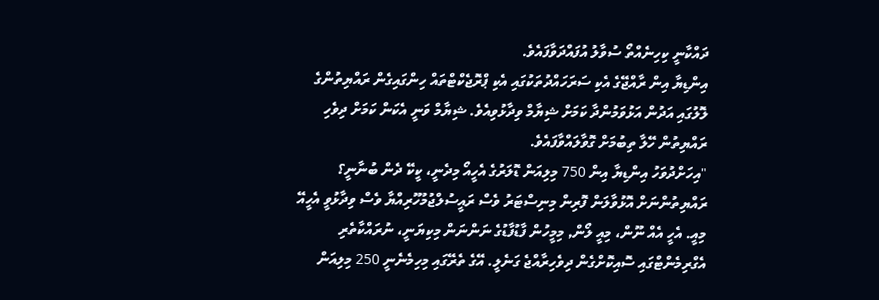ދައްކާނީ ކިހިނެއްތޯ ސުވާލު އުފައްދަވާފައެވެ.
އިންޑިޔާ އިން ރާއްޖޭގެ އެކި ސަރަހައްދުތަކުގައި އެކި ޕްރޮޖެކްޓްތައް ހިންގައިގެން ރައްޔިތުންގެ ލޮލުގައި އަދުން އަޅުވަމުންދާ ކަމަށް ޝިޔާމް ވިދާޅުވިއެވެ. ޝިޔާމް ވަނީ އެކަން ކަމަށް ދިވެހި ރައްޔިތުން ހޭލާ ތިބުމަށް ގޮވާލައްވާފައެވެ.
"އިހަށްދުވަހު އިންޑިޔާ އިން 750 މިލިއަން ޑޮލަރުގެ އެހީއޯ މިދެނީ، ކީކޭ ދެން ބުނާނީ؟ ރައްޔިތުންނަށް އޮޅުވާލަން ފޮރިން މިނިސްޓަރު ވެސް ރައީސުލްޖުމުހޫރިއްޔާ ވެސް ވިދާޅުވީ އެހީއޭ މިއީ. އެހީ އެއް ނޫން، މިއީ ލޯން, މިމީހުން ފާޑުފާޑުގެ ނަންނަން މިކިޔަނީ، ނުރައްކާތެރި އެގްރިމެންޓްގައި ސޮއިކޮށްގެން ދިވެހިރާއްޖެ ގަނެލީ. އޭގެ ތެރޭގައި މިހިމެނެނީ 250 މިލިއަން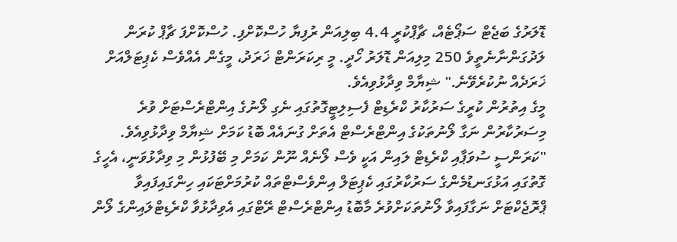ޑޮލަރުގެ ބަޖެޓް ސަޕޯޓެއް، ޗާޕްކުރީ 4.4 ބިލިއަން ރުފިޔާ ހުސްކޮށްފި. ހުސްކޮށްފަ ޗާޕް ކުރަން ލަދުގަންނާނެތީވެ 250 މިލިއަން ޑޮލަރު ހޯދީ. މީ ރިކަރަންޓް ޚަރަދު، މީގެން އެއްވެސް ކެޕިޓަލްއަށް ޚަރަދެއް ނުކުރެވޭނެ." ޝިޔާމް ވިދާޅުވިއެވެ.
މީގެ އިތުރުން ކުރީގެ ސަރުކާރު ކްރެޑިޓް ފެސިލިޓީގޮތުގައި ނެގި ލޯނުގެ އިންޓްރެސްޓަށް ވުރެ މިސަރުކާރުން ނަގާ ލޯނުތަކުގެ އިންޓްރެސްޓް އެތަށް ގުނައެއް ބޮޑު ކަމަށް ޝިޔާމް ވިދާޅުވިއެވެ.
"ކަރަންސީ ސުވަޕާއި ކްރެޑިޓް ލައިން އަކީ ވެސް ލޯނެއް ނޫން ކަމަށް މި ބޭފުޅުން މި ވިދާޅުވަނީ، އެހީގެ ގޮތުގައި އަޅުގަނޑުމެންގެ ސަރުކާރުގައި ކެޕިޓަލް އިންވެސްޓްތައް ކުރުމަށްޓަކައި ހިންގައިފައިވާ ޕްރޮޖެކްޓަށް ނަގާފައިވާ ލޯނުތަކަށްވުރެ މާބޮޑު އިންޓްރެސްޓް ރޭޓްގައި އެވިދާޅުވާ ކްރެޑިޓްލައިންގެ ލޯން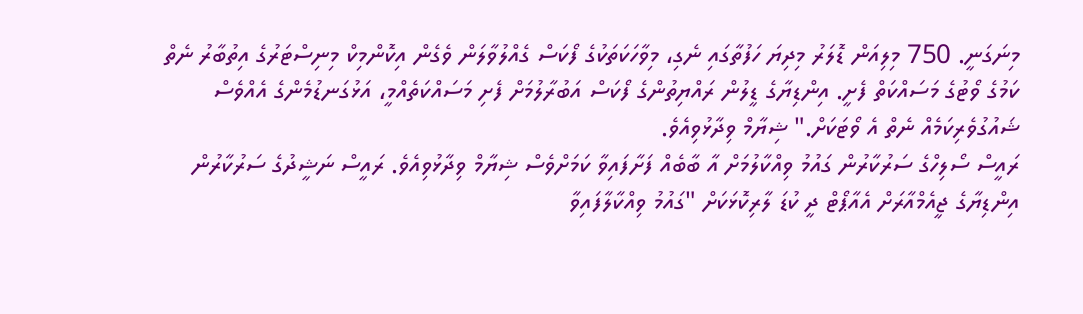މިނަގަނީ. 750 މިލިއަން ޑޮލަރު މިދިޔަ ހަފުތާގައި ނެގި، މިވާހަކަތަކުގެ ފޯކަސް ގެއްލުވާލަން ވެގެން އިކޮންމިކް މިނިސްޓަރުގެ އިތުބާރު ނެތް ކަމުގެ ވޯޓުގެ މަސައްކަތް ފެށީ. އިންޑިޔާގެ ޑީލުން ރައްޔިތުންގެ ފޯކަސް އަބުރާލުމަށް ފެށި މަސައްކަތެއްމީ، އަޅުގަނޑުމެންގެ އެއްވެސް ޝައުގުވެރިކަމެއް ނެތް އެ ވޯޓަކަށް." ޝިޔާމް ވިދާޅުވިއެވެ.
ރައީސް ސޯލިހްގެ ސަރުކާރުން ގައުމު ވިއްކާލުމަށް އާ ބާބެއް ފަށާފައިވާ ކަމަށްވެސް ޝިޔާމް ވިދާޅުވިއެވެ. ރައީސް ނަޝީދުގެ ސަރުކާރުން އިންޑިޔާގެ ޖީއެމްއާރަށް އެއާޕޯޓް ދީ ކުޑަ ލާރިކޮޅަކަށް "ގައުމު ވިއްކާލާފައިވާ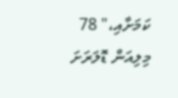ކަމަށާއި،" 78 މިލިއަން ޑޮލަރަށަ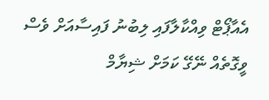އެއާޕޯޓް ވިއްކާލާފައި ލިބުނު ފައިސާއަށް ވެސް ވީގޮތެއް ނޭގޭ ކަމަށް ޝިޔާމް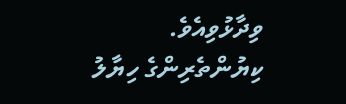ވިދާޅުވިއެވެ.
ކިޔުންތެރިންގެ ހިޔާލު